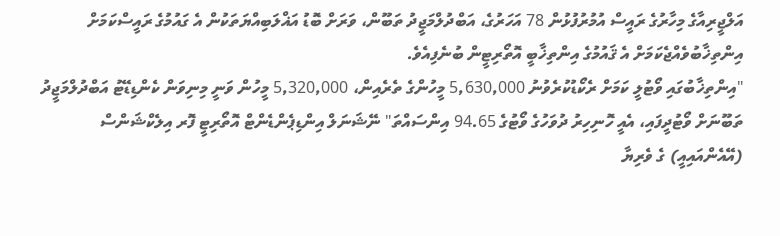އަލްޖީރިއާގެ މިހާރުގެ ރައީސް އުމުރުފުޅުން 78 އަހަރުގެ، އަބްދުލްމަޖީދު ތަބޫން، ވަރަށް ބޮޑު އަޣްލަބިއްޔަތަކުން އެ ގައުމުގެ ރައީސްކަމަށް އިންތިޚާބުވެއްޖެކަމަށް އެ ޤައުމުގެ އިންތިޚާބީ އޮތޯރިޓީން ބުނެފިއެވެ.
"އިންތިޚާބުގައި ވޯޓުލީ ކަމަށް ރެކޯޑުކުރެވުނު 5,630,000 މީހުންގެ ތެރެއިން، 5,320,000 މީހުން ވަނީ މިނިވަން ކެންޑިޑޭޓު އަބްދުލްމަޖީދު ތަބޫނަށް ވޯޓުދީފައި، އެއީ ހޮނިހިރު ދުވަހުގެ ވޯޓުގެ 94.65 އިންސައްތަ" ނޭޝަނަލް އިންޑިޕެންޑެންޓް އޮތޯރިޓީ ފޮރ އިލެކްޝަންސް (އޭއެންއައިއީ) ގެ ވެރިޔާ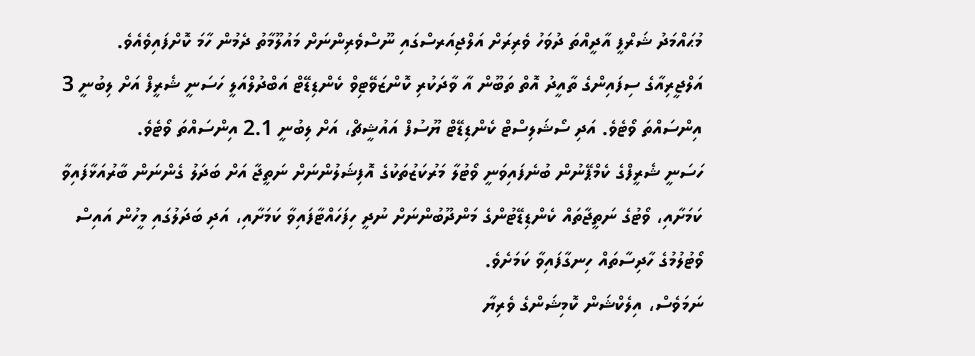މުޙައްމަދު ޝަރްފީ އާދީއްތަ ދުވަހު ވެރިރަށް އަލްޖިއަރސްގައި ނޫސްވެރިންނަށް މައުލޫމާތު ދެމުން ހާމަ ކޮށްފައިވެއެވެ.
އަލްޖީރިއާގެ ސިފައިންގެ ތާއީދު އޮތް ތަބޫން އާ ވާދަކުރި ކޮންޒަވޭޓިވް ކެންޑިޑޭޓް އަބްދުލްއަލީ ހަސަނީ ޝެރީފް އަށް ލިބުނީ 3 އިންސައްތަ ވޯޓެވެ. އަދި ސޯޝަލިސްޓް ކެންޑިޑޭޓް ޔޫސުފް އައުޝީޗް، އަށް ލިބުނީ 2.1 އިންސައްތަ ވޯޓެވެ.
ހަސަނީ ޝެރީފްގެ ކެމްޕޭނުން ބުނެފައިވަނީ ވޯޓުލާ މަރުކަޒުތަކުގެ އޮފިޝަލުންނަށް ނަތީޖާ އަށް ބަދަލު ގެންނަން ބާރުއަޅާފައިވާ ކަމަށާއި، ވޯޓުގެ ނަތީޖާތައް ކެންޑިޑޭޓުންގެ މަންދޫބުންނަށް ނުދީ ހިފަހައްޓާފައިވާ ކަމަށާއި، އަދި ބަދަލުގައި މީހުން އައިސް ވޯޓުލުމުގެ ހާދިސާތައް ހިނގާފައިވާ ކަމަށެވެ.
ނަމަވެސް، އިލެކްޝަން ކޮމިޝަންގެ ވެރިޔާ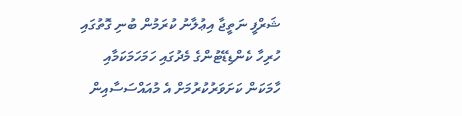ޝަރްފީ ނަތީޖާ އިޢުލާނު ކުރަމުން ބުނި ގޮތުގައި ހުރިހާ ކެންޑިޑޭޓުންގެ މެދުގައި ހަމަހަމަކަމާއި ހާމަކަން ކަށަވަރުކުރުމަށް އެ މުއައްސަސާއިން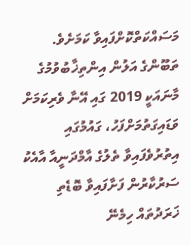މަސައްކަތްކޮށްފައިވާ ކަމަށެވެ.
ތަބޫންގެ އަލުން އިންތިޚާބުވުމުގެ މާނައަކީ 2019 ގައި އޭނާ ވެރިކަމަށް ވަޑައިގަތުމަށްފަހު، ގައުމުގައި އިތުރުވެފައިވާ ތެލުގެ އާމްދަނީއާ އާއެކު ސަރުކާރުން ފަށާފައިވާ ބޮޑެތި ޚަރަދުތައް ހިމެނޭ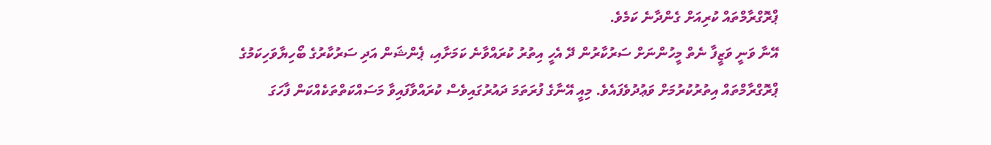ޕްރޮގްރާމްތައް ކުރިއަށް ގެންދާނެ ކަމެވެ.
އޭނާ ވަނީ ވަޒީފާ ނެތް މީހުންނަށް ސަރުކާރުން ދޭ އެހީ އިތުރު ކުރައްވާނެ ކަމަށާއި، ޕެންޝަން އަދި ސަރުކާރުގެ ބޯހިޔާވަހިކަމުގެ ޕްރޮގްރާމްތައް އިތުރުކުރުމަށް ވަޢުދުވެފައެވެ. މިއީ އޭނާގެ ފުރަތަމަ ދައުރުގައިވެސް ކުރައްވާފައިވާ މަސައްކަތްތަކެއްކަން ފާހަގަ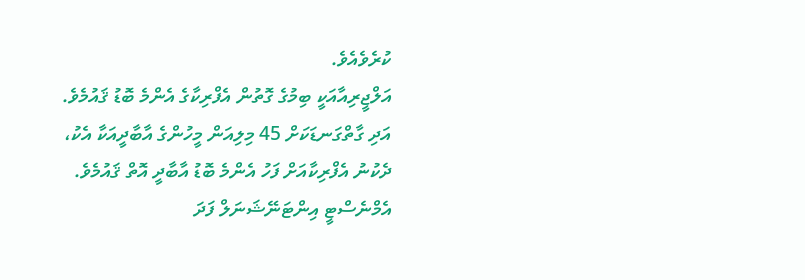ކުރެވެއެވެ.
އަލްޖީރިއާއަކީ ބިމުގެ ގޮތުން އެފްރިކާގެ އެންމެ ބޮޑު ޤައުމެވެ. އަދި ގާތްގަނޑަކަށް 45 މިލިއަން މީހުންގެ އާބާދީއަކާ އެކު، ދެކުނު އެފްރިކާއަށް ފަހު އެންމެ ބޮޑު އާބާދީ އޮތް ޤައުމެވެ.
އެމްނެސްޓީ އިންޓަނޭޝަނަލް ފަދަ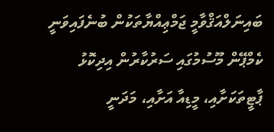ބައިނަލްއަޤްވާމީ ޖަމްޢިއްޔާތަކުން ބުނެފައިވަނީ ކެމްޕޭން މޫސުމުގައި ސަރުކާރުން އިދިކޮޅު ޕާޓީތަކަށާއި، މީޑިއާ އަށާއި، މަދަނީ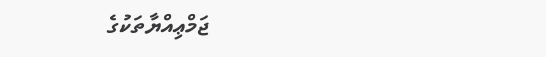ޖަމްޢިއްޔާތަކުގެ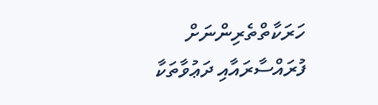ހަރަކާތްތެރިންނަށް ފުރައްސާރައާއި ދަޢުވާތަކާ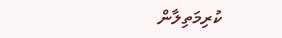ކުރިމަތިލާން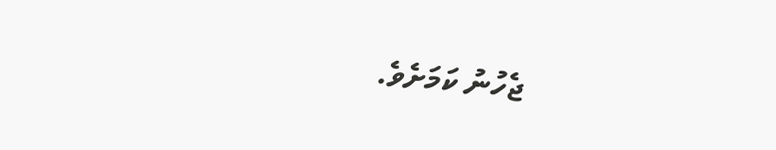ޖެހުނު ކަމަށެވެ.